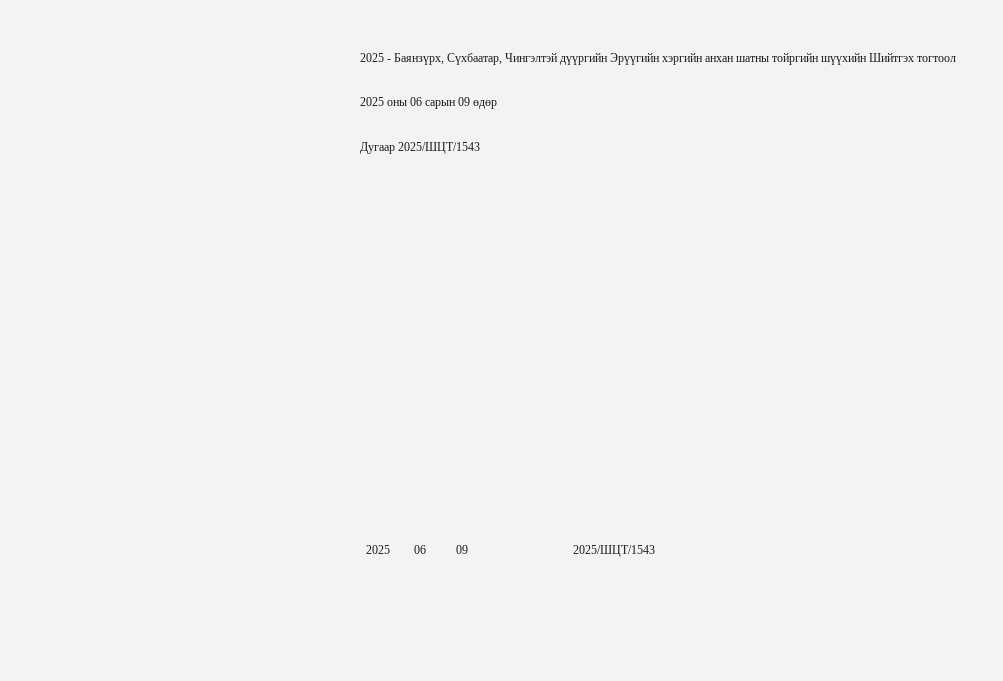2025 - Баянзүрх, Сүхбаатар, Чингэлтэй дүүргийн Эрүүгийн хэргийн анхан шатны тойргийн шүүхийн Шийтгэх тогтоол

2025 оны 06 сарын 09 өдөр

Дугаар 2025/ШЦТ/1543

















  2025        06          09                                   2025/ШЦТ/1543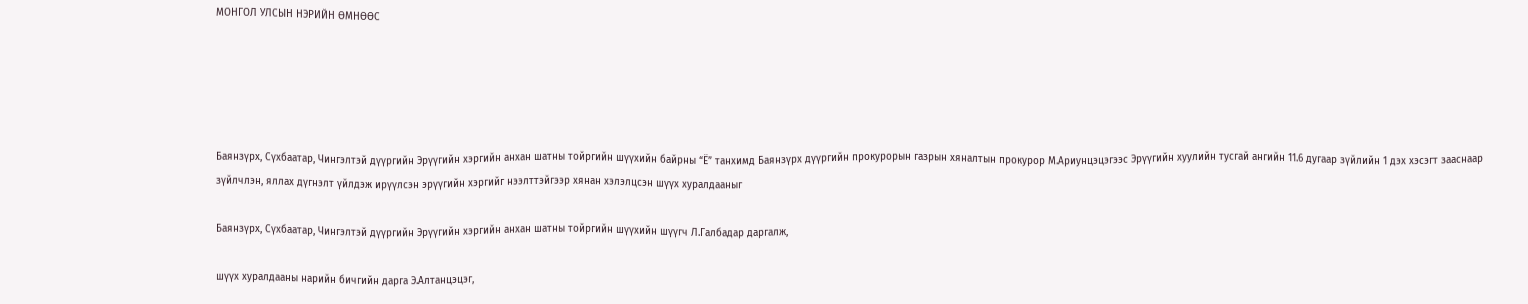МОНГОЛ УЛСЫН НЭРИЙН ӨМНӨӨС





Баянзүрх, Сүхбаатар, Чингэлтэй дүүргийн Эрүүгийн хэргийн анхан шатны тойргийн шүүхийн байрны “Ё” танхимд Баянзүрх дүүргийн прокурорын газрын хяналтын прокурор М.Ариунцэцэгээс Эрүүгийн хуулийн тусгай ангийн 11.6 дугаар зүйлийн 1 дэх хэсэгт зааснаар зүйлчлэн, яллах дүгнэлт үйлдэж ирүүлсэн эрүүгийн хэргийг нээлттэйгээр хянан хэлэлцсэн шүүх хуралдааныг

Баянзүрх, Сүхбаатар, Чингэлтэй дүүргийн Эрүүгийн хэргийн анхан шатны тойргийн шүүхийн шүүгч Л.Галбадар даргалж,

шүүх хуралдааны нарийн бичгийн дарга Э.Алтанцэцэг,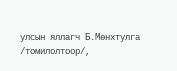улсын яллагч Б.Мөнхтулга /томилолтоор/,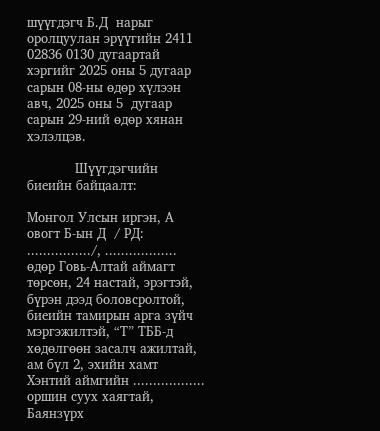шүүгдэгч Б.Д  нарыг оролцуулан эрүүгийн 2411 02836 0130 дугаартай хэргийг 2025 оны 5 дугаар сарын 08-ны өдөр хүлээн авч, 2025 оны 5  дугаар сарын 29-ний өдөр хянан хэлэлцэв.

            Шүүгдэгчийн биеийн байцаалт:

Монгол Улсын иргэн, А овогт Б-ын Д  / РД: ................/, .................. өдөр Говь-Алтай аймагт төрсөн, 24 настай, эрэгтэй, бүрэн дээд боловсролтой, биеийн тамирын арга зүйч мэргэжилтэй, “Т” ТББ-д хөдөлгөөн засалч ажилтай, ам бүл 2, эхийн хамт Хэнтий аймгийн .................. оршин суух хаягтай, Баянзүрх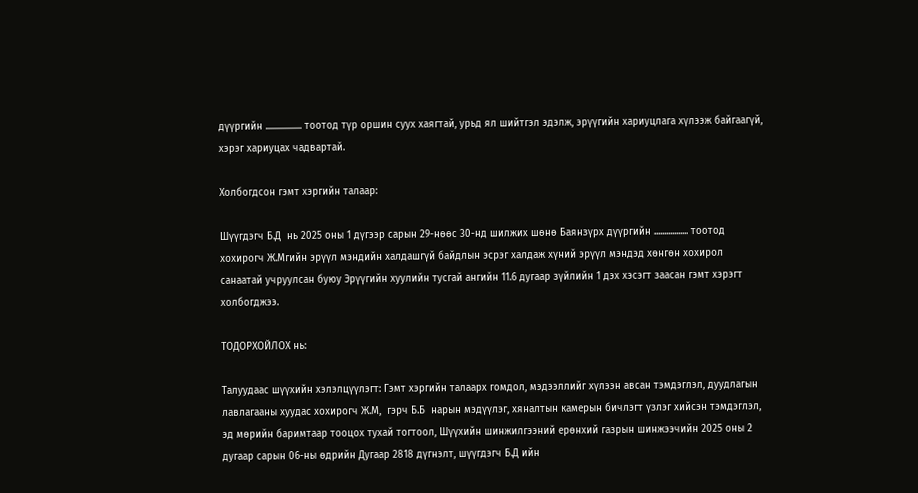дүүргийн .................. тоотод түр оршин суух хаягтай, урьд ял шийтгэл эдэлж, эрүүгийн хариуцлага хүлээж байгаагүй, хэрэг хариуцах чадвартай.

Холбогдсон гэмт хэргийн талаар:

Шүүгдэгч Б.Д  нь 2025 оны 1 дүгээр сарын 29-нөөс 30-нд шилжих шөнө Баянзүрх дүүргийн ................. тоотод хохирогч Ж.Мгийн эрүүл мэндийн халдашгүй байдлын эсрэг халдаж хүний эрүүл мэндэд хөнгөн хохирол санаатай учруулсан буюу Эрүүгийн хуулийн тусгай ангийн 11.6 дугаар зүйлийн 1 дэх хэсэгт заасан гэмт хэрэгт холбогджээ.

ТОДОРХОЙЛОХ нь:

Талуудаас шүүхийн хэлэлцүүлэгт: Гэмт хэргийн талаарх гомдол, мэдээллийг хүлээн авсан тэмдэглэл, дуудлагын лавлагааны хуудас хохирогч Ж.М,  гэрч Б.Б  нарын мэдүүлэг, хяналтын камерын бичлэгт үзлэг хийсэн тэмдэглэл, эд мөрийн баримтаар тооцох тухай тогтоол, Шүүхийн шинжилгээний ерөнхий газрын шинжээчийн 2025 оны 2 дугаар сарын 06-ны өдрийн Дугаар 2818 дүгнэлт, шүүгдэгч Б.Д ийн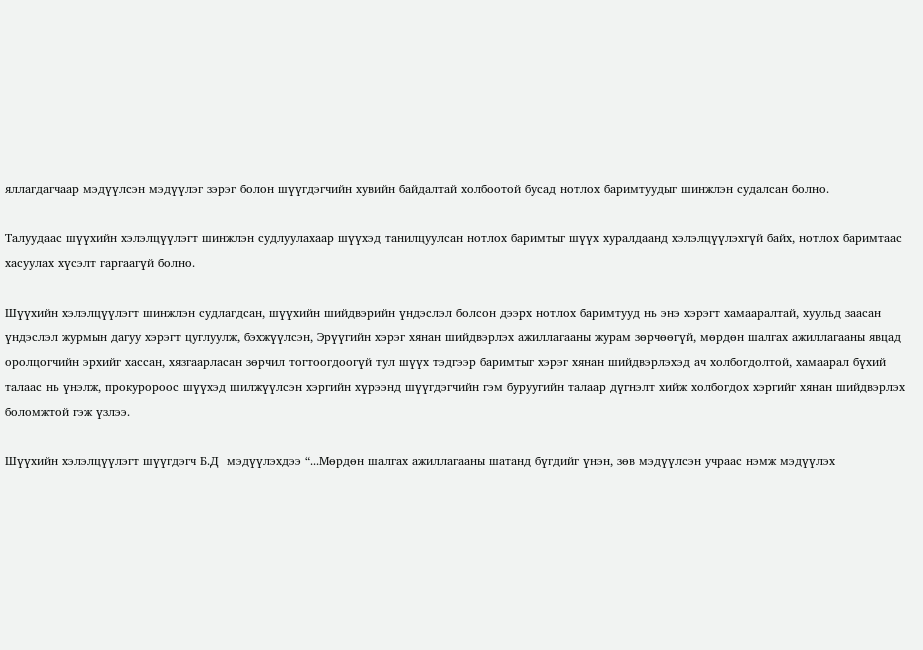яллагдагчаар мэдүүлсэн мэдүүлэг зэрэг болон шүүгдэгчийн хувийн байдалтай холбоотой бусад нотлох баримтуудыг шинжлэн судалсан болно.

Талуудаас шүүхийн хэлэлцүүлэгт шинжлэн судлуулахаар шүүхэд танилцуулсан нотлох баримтыг шүүх хуралдаанд хэлэлцүүлэхгүй байх, нотлох баримтаас хасуулах хүсэлт гаргаагүй болно.

Шүүхийн хэлэлцүүлэгт шинжлэн судлагдсан, шүүхийн шийдвэрийн үндэслэл болсон дээрх нотлох баримтууд нь энэ хэрэгт хамааралтай, хуульд заасан үндэслэл журмын дагуу хэрэгт цуглуулж, бэхжүүлсэн, Эрүүгийн хэрэг хянан шийдвэрлэх ажиллагааны журам зөрчөөгүй, мөрдөн шалгах ажиллагааны явцад оролцогчийн эрхийг хассан, хязгаарласан зөрчил тогтоогдоогүй тул шүүх тэдгээр баримтыг хэрэг хянан шийдвэрлэхэд ач холбогдолтой, хамаарал бүхий талаас нь үнэлж, прокуророос шүүхэд шилжүүлсэн хэргийн хүрээнд шүүгдэгчийн гэм буруугийн талаар дүгнэлт хийж холбогдох хэргийг хянан шийдвэрлэх боломжтой гэж үзлээ.

Шүүхийн хэлэлцүүлэгт шүүгдэгч Б.Д  мэдүүлэхдээ “...Мөрдөн шалгах ажиллагааны шатанд бүгдийг үнэн, зөв мэдүүлсэн учраас нэмж мэдүүлэх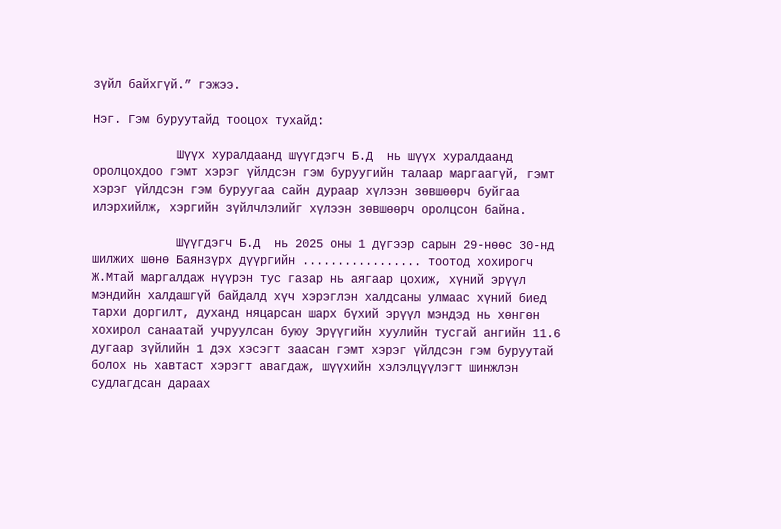зүйл байхгүй.” гэжээ.

Нэг. Гэм буруутайд тооцох тухайд:

            Шүүх хуралдаанд шүүгдэгч Б.Д  нь шүүх хуралдаанд оролцохдоо гэмт хэрэг үйлдсэн гэм буруугийн талаар маргаагүй, гэмт хэрэг үйлдсэн гэм буруугаа сайн дураар хүлээн зөвшөөрч буйгаа илэрхийлж, хэргийн зүйлчлэлийг хүлээн зөвшөөрч оролцсон байна.

            Шүүгдэгч Б.Д  нь 2025 оны 1 дүгээр сарын 29-нөөс 30-нд шилжих шөнө Баянзүрх дүүргийн ................. тоотод хохирогч Ж.Мтай маргалдаж нүүрэн тус газар нь аягаар цохиж, хүний эрүүл мэндийн халдашгүй байдалд хүч хэрэглэн халдсаны улмаас хүний биед тархи доргилт, духанд няцарсан шарх бүхий эрүүл мэндэд нь хөнгөн хохирол санаатай учруулсан буюу Эрүүгийн хуулийн тусгай ангийн 11.6 дугаар зүйлийн 1 дэх хэсэгт заасан гэмт хэрэг үйлдсэн гэм буруутай болох нь хавтаст хэрэгт авагдаж, шүүхийн хэлэлцүүлэгт шинжлэн судлагдсан дараах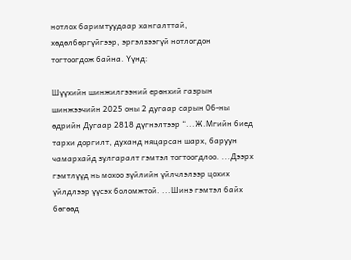нотлох баримтуудаар хангалттай, хөдөлбөргүйгээр, эргэлзээгүй нотлогдон тогтоогдож байна. Үүнд:

Шүүхийн шинжилгээний ерөнхий газрын шинжээчийн 2025 оны 2 дугаар сарын 06-ны өдрийн Дугаар 2818 дүгнэлтээр “...Ж.Мгийн биед тархи доргилт, духанд няцарсан шарх, баруун чамархайд зулгаралт гэмтэл тогтоогдлоо. ...Дээрх гэмтлүүд нь мохоо зүйлийн үйлчлэлээр цохих үйлдлээр үүсэх боломжтой. ...Шинэ гэмтэл байх бөгөөд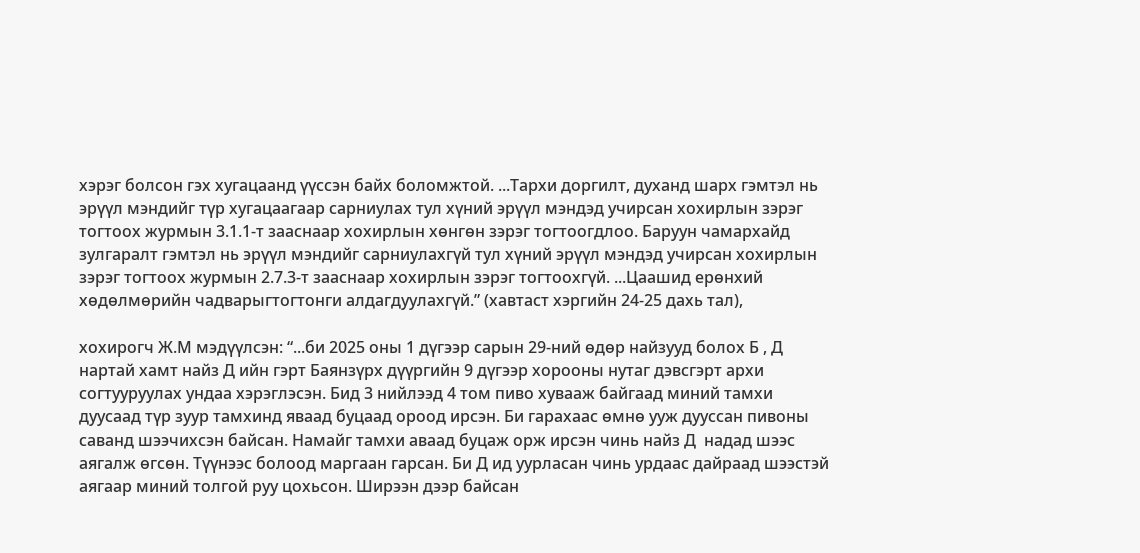хэрэг болсон гэх хугацаанд үүссэн байх боломжтой. ...Тархи доргилт, духанд шарх гэмтэл нь эрүүл мэндийг түр хугацаагаар сарниулах тул хүний эрүүл мэндэд учирсан хохирлын зэрэг тогтоох журмын 3.1.1-т зааснаар хохирлын хөнгөн зэрэг тогтоогдлоо. Баруун чамархайд зулгаралт гэмтэл нь эрүүл мэндийг сарниулахгүй тул хүний эрүүл мэндэд учирсан хохирлын зэрэг тогтоох журмын 2.7.3-т зааснаар хохирлын зэрэг тогтоохгүй. ...Цаашид ерөнхий хөдөлмөрийн чадварыгтогтонги алдагдуулахгүй.” (хавтаст хэргийн 24-25 дахь тал),

хохирогч Ж.М мэдүүлсэн: “...би 2025 оны 1 дүгээр сарын 29-ний өдөр найзууд болох Б , Д  нартай хамт найз Д ийн гэрт Баянзүрх дүүргийн 9 дүгээр хорооны нутаг дэвсгэрт архи согтууруулах ундаа хэрэглэсэн. Бид 3 нийлээд 4 том пиво хувааж байгаад миний тамхи дуусаад түр зуур тамхинд яваад буцаад ороод ирсэн. Би гарахаас өмнө ууж дууссан пивоны саванд шээчихсэн байсан. Намайг тамхи аваад буцаж орж ирсэн чинь найз Д  надад шээс аягалж өгсөн. Түүнээс болоод маргаан гарсан. Би Д ид уурласан чинь урдаас дайраад шээстэй аягаар миний толгой руу цохьсон. Ширээн дээр байсан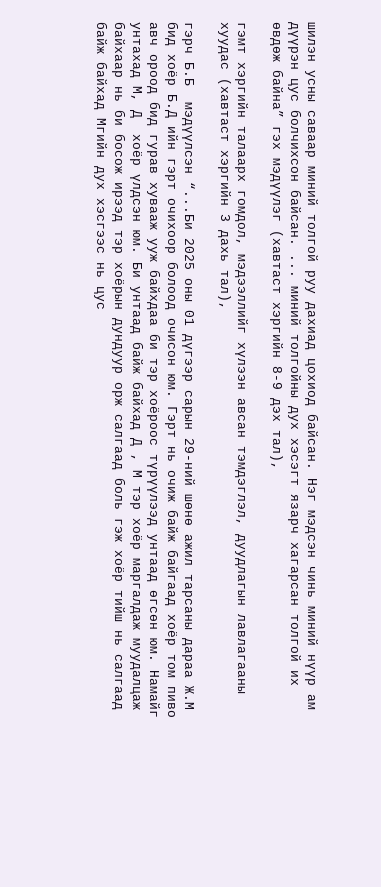шилэн усны саваар миний толгой руу дахиад цохиод байсан. Нэг мэдсэн чинь миний нүүр ам дүүрэн цус болчихсон байсан. ... миний толгойны дух хэсэгт язарч хагарсан толгой их өвдөж байна” гэх мэдүүлэг (хавтаст хэргийн 8-9 дэх тал),

гэмт хэргийн талаарх гомдол, мэдээллийг хүлээн авсан тэмдэглэл, дуудлагын лавлагааны хуудас (хавтаст хэргийн 3 дахь тал),

гэрч Б.Б  мэдүүлсэн “...Би 2025 оны 01 дүгээр сарын 29-ний шөнө ажил тарсаны дараа Ж.М бид хоёр Б.Д ийн гэрт очихоор болоод очисон юм. Гэрт нь очиж байж байгаад хоёр том пиво авч ороод бид гурав хувааж ууж байхдаа би тэр хоёроос түрүүлээд унтаад өгсөн юм. Намайг унтахад М, Д  хоёр үлдсэн юм. Би унтаад байж байхад Д , М тэр хоёр маргалдаж муудалцаж байхаар нь би босож ирээд тэр хоёрын дундуур орж салгаад боль гэж хоёр тийш нь салгаад байж байхад Мгийн дух хэсгээс нь цус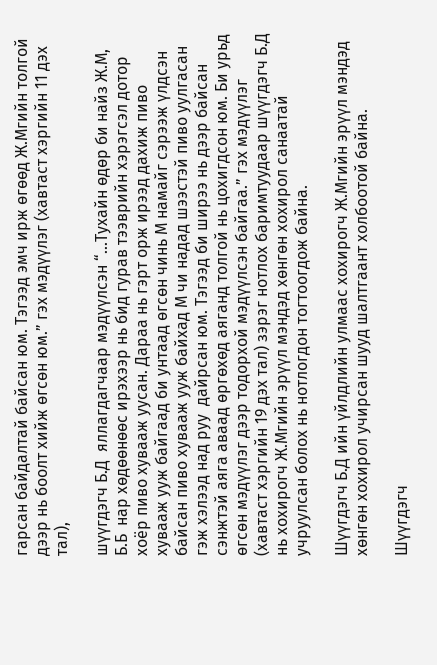гарсан байдалтай байсан юм. Тэгээд эмч ирж өгөөд Ж.Мгийн толгой дээр нь боолт хийж өгсөн юм.” гэх мэдүүлэг (хавтаст хэргийн 11 дэх тал),

шүүгдэгч Б.Д  яллагдагчаар мэдүүлсэн “...Тухайн өдөр би найз Ж.М, Б.Б  нар хөдөөнөөс ирэхээр нь бид гурав тээврийн хэрэгсэл дотор хоёр пиво хувааж уусан. Дараа нь гэрт орж ирээд дахиж пиво хувааж ууж байгаад би унтаад өгсөн чинь М намайг сэрээж үлдсэн байсан пиво хувааж ууж байхад М чи надад шээстэй пиво уулгасан гэж хэлээд над руу  дайрсан юм. Тэгээд би ширээ нь дээр байсан сэнжтэй аяга аваад өргөхөд аяганд толгой нь цохигдсон юм. Би урьд өгсөн мэдүүлэг дээр тодорхой мэдүүлсэн байгаа.” гэх мэдүүлэг (хавтаст хэргийн 19 дэх тал) зэрэг нотлох баримтуудаар шүүгдэгч Б.Д  нь хохирогч Ж.Мгийн эрүүл мэндэд хөнгөн хохирол санаатай учруулсан болох нь нотлогдон тогтоогдож байна.

Шүүгдэгч Б.Д ийн үйлдлийн улмаас хохирогч Ж.Мгийн эрүүл мэндэд хөнгөн хохирол учирсан шууд шалтгаант холбоотой байна.

Шүүгдэгч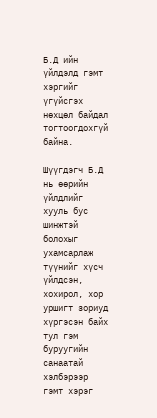Б.Д ийн үйлдэлд гэмт хэргийг үгүйсгэх нөхцөл байдал тогтоогдохгүй байна.

Шүүгдэгч Б.Д  нь өөрийн үйлдлийг хууль бус шинжтэй болохыг ухамсарлаж түүнийг хүсч үйлдсэн, хохирол, хор уршигт зориуд хүргэсэн байх тул гэм буруугийн санаатай хэлбэрээр гэмт хэрэг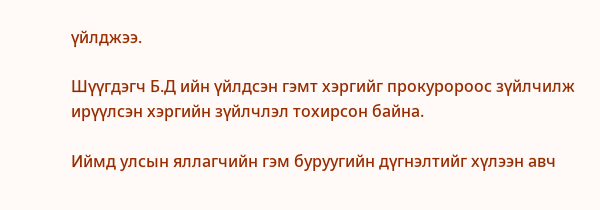үйлджээ.

Шүүгдэгч Б.Д ийн үйлдсэн гэмт хэргийг прокуророос зүйлчилж ирүүлсэн хэргийн зүйлчлэл тохирсон байна.

Иймд улсын яллагчийн гэм буруугийн дүгнэлтийг хүлээн авч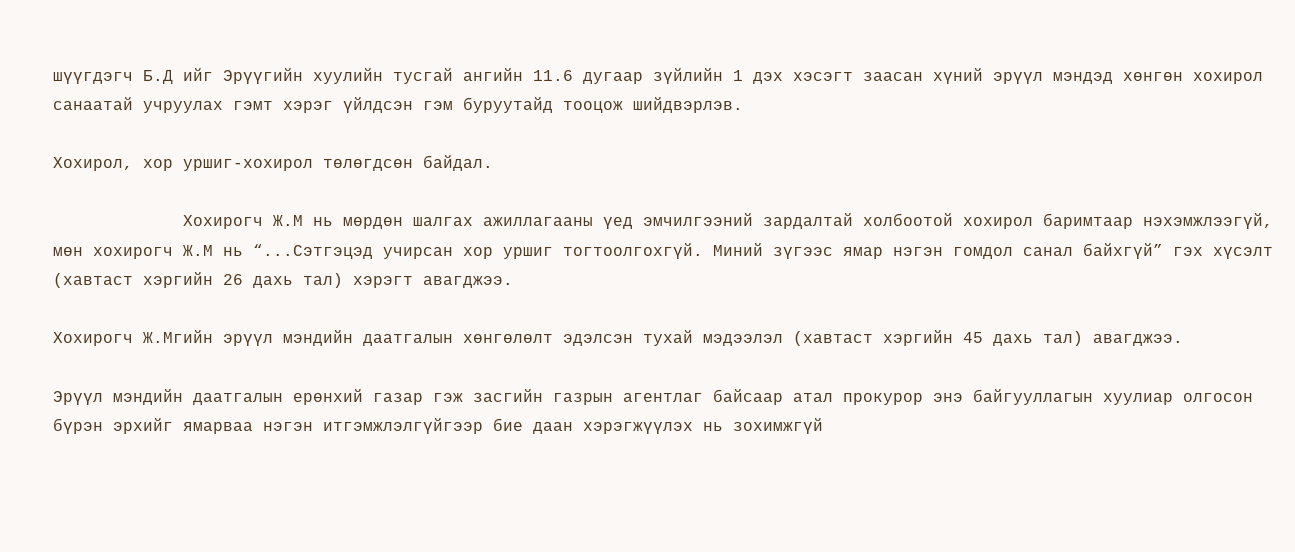шүүгдэгч Б.Д ийг Эрүүгийн хуулийн тусгай ангийн 11.6 дугаар зүйлийн 1 дэх хэсэгт заасан хүний эрүүл мэндэд хөнгөн хохирол санаатай учруулах гэмт хэрэг үйлдсэн гэм буруутайд тооцож шийдвэрлэв.

Хохирол, хор уршиг-хохирол төлөгдсөн байдал.

             Хохирогч Ж.М нь мөрдөн шалгах ажиллагааны үед эмчилгээний зардалтай холбоотой хохирол баримтаар нэхэмжлээгүй, мөн хохирогч Ж.М нь “...Сэтгэцэд учирсан хор уршиг тогтоолгохгүй. Миний зүгээс ямар нэгэн гомдол санал байхгүй” гэх хүсэлт (хавтаст хэргийн 26 дахь тал) хэрэгт авагджээ.

Хохирогч Ж.Мгийн эрүүл мэндийн даатгалын хөнгөлөлт эдэлсэн тухай мэдээлэл (хавтаст хэргийн 45 дахь тал) авагджээ.

Эрүүл мэндийн даатгалын ерөнхий газар гэж засгийн газрын агентлаг байсаар атал прокурор энэ байгууллагын хуулиар олгосон бүрэн эрхийг ямарваа нэгэн итгэмжлэлгүйгээр бие даан хэрэгжүүлэх нь зохимжгүй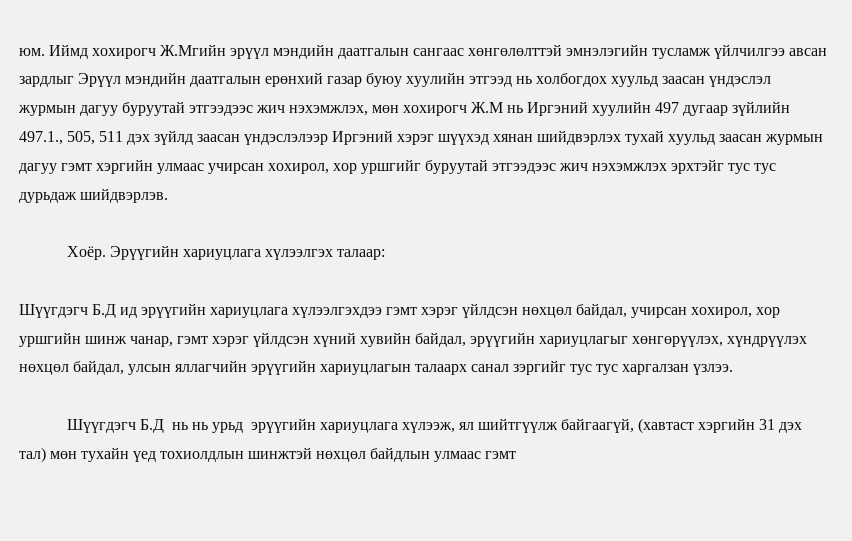юм. Иймд хохирогч Ж.Мгийн эрүүл мэндийн даатгалын сангаас хөнгөлөлттэй эмнэлэгийн тусламж үйлчилгээ авсан зардлыг Эрүүл мэндийн даатгалын ерөнхий газар буюу хуулийн этгээд нь холбогдох хуульд заасан үндэслэл журмын дагуу буруутай этгээдээс жич нэхэмжлэх, мөн хохирогч Ж.М нь Иргэний хуулийн 497 дугаар зүйлийн 497.1., 505, 511 дэх зүйлд заасан үндэслэлээр Иргэний хэрэг шүүхэд хянан шийдвэрлэх тухай хуульд заасан журмын дагуу гэмт хэргийн улмаас учирсан хохирол, хор уршгийг буруутай этгээдээс жич нэхэмжлэх эрхтэйг тус тус дурьдаж шийдвэрлэв.

            Хоёр. Эрүүгийн хариуцлага хүлээлгэх талаар:

Шүүгдэгч Б.Д ид эрүүгийн хариуцлага хүлээлгэхдээ гэмт хэрэг үйлдсэн нөхцөл байдал, учирсан хохирол, хор уршгийн шинж чанар, гэмт хэрэг үйлдсэн хүний хувийн байдал, эрүүгийн хариуцлагыг хөнгөрүүлэх, хүндрүүлэх нөхцөл байдал, улсын яллагчийн эрүүгийн хариуцлагын талаарх санал зэргийг тус тус харгалзан үзлээ.

            Шүүгдэгч Б.Д  нь нь урьд  эрүүгийн хариуцлага хүлээж, ял шийтгүүлж байгаагүй, (хавтаст хэргийн 31 дэх тал) мөн тухайн үед тохиолдлын шинжтэй нөхцөл байдлын улмаас гэмт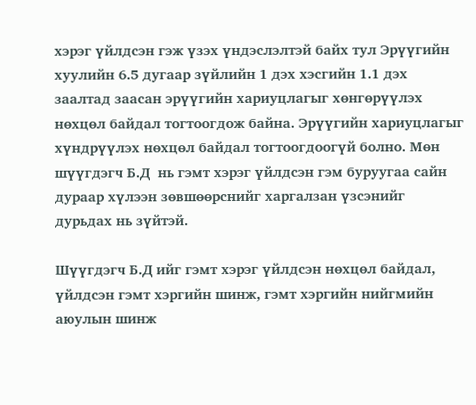хэрэг үйлдсэн гэж үзэх үндэслэлтэй байх тул Эрүүгийн хуулийн 6.5 дугаар зүйлийн 1 дэх хэсгийн 1.1 дэх заалтад заасан эрүүгийн хариуцлагыг хөнгөрүүлэх нөхцөл байдал тогтоогдож байна. Эрүүгийн хариуцлагыг хүндрүүлэх нөхцөл байдал тогтоогдоогүй болно. Мөн шүүгдэгч Б.Д  нь гэмт хэрэг үйлдсэн гэм буруугаа сайн дураар хүлээн зөвшөөрснийг харгалзан үзсэнийг дурьдах нь зүйтэй.

Шүүгдэгч Б.Д ийг гэмт хэрэг үйлдсэн нөхцөл байдал, үйлдсэн гэмт хэргийн шинж, гэмт хэргийн нийгмийн аюулын шинж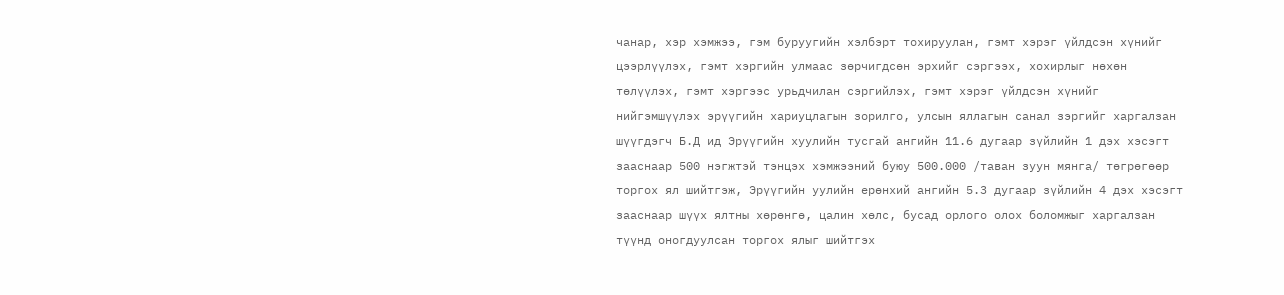чанар, хэр хэмжээ, гэм буруугийн хэлбэрт тохируулан, гэмт хэрэг үйлдсэн хүнийг цээрлүүлэх, гэмт хэргийн улмаас зөрчигдсөн эрхийг сэргээх, хохирлыг нөхөн төлүүлэх, гэмт хэргээс урьдчилан сэргийлэх, гэмт хэрэг үйлдсэн хүнийг нийгэмшүүлэх эрүүгийн хариуцлагын зорилго, улсын яллагын санал зэргийг харгалзан шүүгдэгч Б.Д ид Эрүүгийн хуулийн тусгай ангийн 11.6 дугаар зүйлийн 1 дэх хэсэгт зааснаар 500 нэгжтэй тэнцэх хэмжээний буюу 500.000 /таван зуун мянга/ төгрөгөөр торгох ял шийтгэж, Эрүүгийн уулийн ерөнхий ангийн 5.3 дугаар зүйлийн 4 дэх хэсэгт зааснаар шүүх ялтны хөрөнгө, цалин хөлс, бусад орлого олох боломжыг харгалзан түүнд оногдуулсан торгох ялыг шийтгэх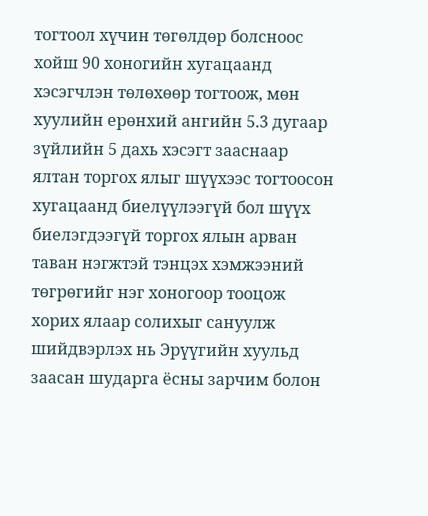тогтоол хүчин төгөлдөр болсноос хойш 90 хоногийн хугацаанд хэсэгчлэн төлөхөөр тогтоож, мөн хуулийн ерөнхий ангийн 5.3 дугаар зүйлийн 5 дахь хэсэгт зааснаар ялтан торгох ялыг шүүхээс тогтоосон хугацаанд биелүүлээгүй бол шүүх биелэгдээгүй торгох ялын арван таван нэгжтэй тэнцэх хэмжээний төгрөгийг нэг хоногоор тооцож хорих ялаар солихыг сануулж шийдвэрлэх нь Эрүүгийн хуульд заасан шударга ёсны зарчим болон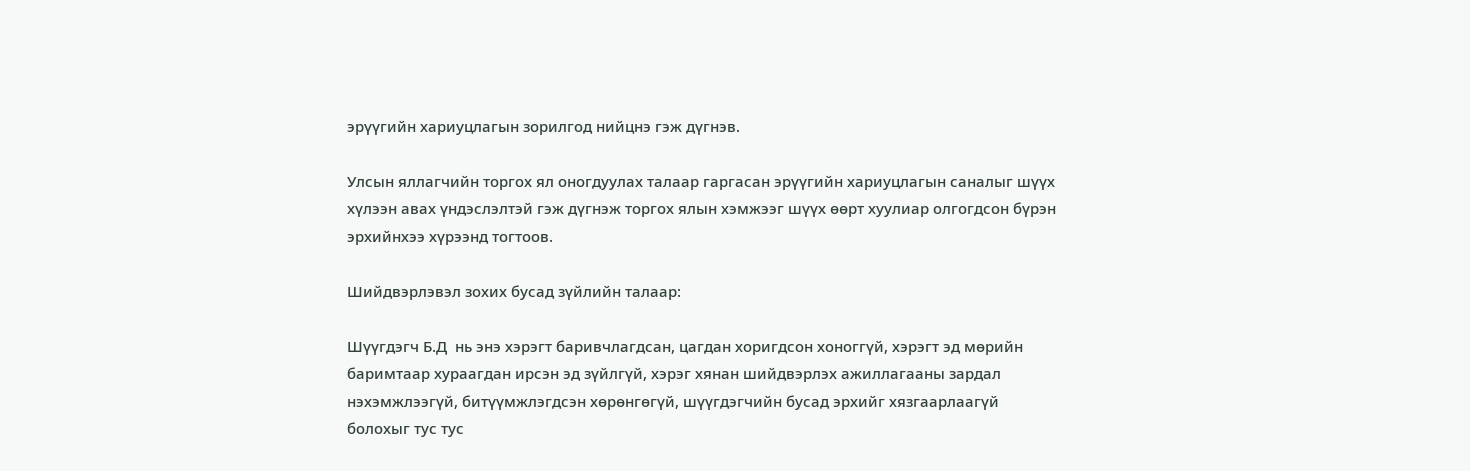эрүүгийн хариуцлагын зорилгод нийцнэ гэж дүгнэв.

Улсын яллагчийн торгох ял оногдуулах талаар гаргасан эрүүгийн хариуцлагын саналыг шүүх хүлээн авах үндэслэлтэй гэж дүгнэж торгох ялын хэмжээг шүүх өөрт хуулиар олгогдсон бүрэн эрхийнхээ хүрээнд тогтоов.

Шийдвэрлэвэл зохих бусад зүйлийн талаар:

Шүүгдэгч Б.Д  нь энэ хэрэгт баривчлагдсан, цагдан хоригдсон хоноггүй, хэрэгт эд мөрийн баримтаар хураагдан ирсэн эд зүйлгүй, хэрэг хянан шийдвэрлэх ажиллагааны зардал нэхэмжлээгүй, битүүмжлэгдсэн хөрөнгөгүй, шүүгдэгчийн бусад эрхийг хязгаарлаагүй болохыг тус тус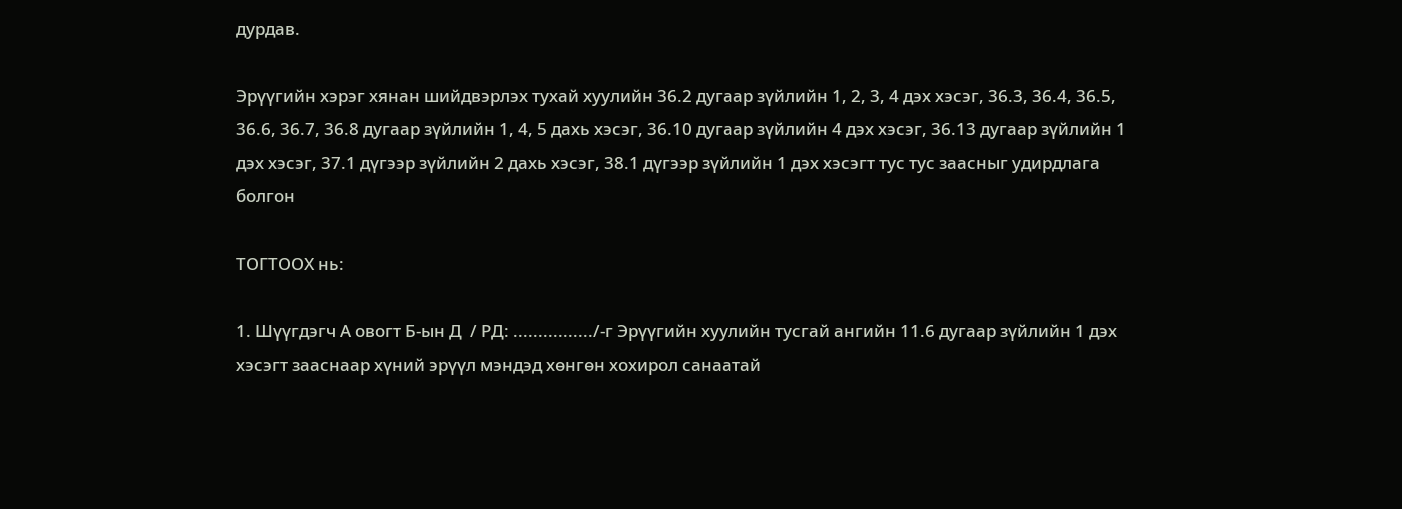дурдав.

Эрүүгийн хэрэг хянан шийдвэрлэх тухай хуулийн 36.2 дугаар зүйлийн 1, 2, 3, 4 дэх хэсэг, 36.3, 36.4, 36.5, 36.6, 36.7, 36.8 дугаар зүйлийн 1, 4, 5 дахь хэсэг, 36.10 дугаар зүйлийн 4 дэх хэсэг, 36.13 дугаар зүйлийн 1 дэх хэсэг, 37.1 дүгээр зүйлийн 2 дахь хэсэг, 38.1 дүгээр зүйлийн 1 дэх хэсэгт тус тус заасныг удирдлага болгон

ТОГТООХ нь:

1. Шүүгдэгч А овогт Б-ын Д  / РД: ................/-г Эрүүгийн хуулийн тусгай ангийн 11.6 дугаар зүйлийн 1 дэх хэсэгт зааснаар хүний эрүүл мэндэд хөнгөн хохирол санаатай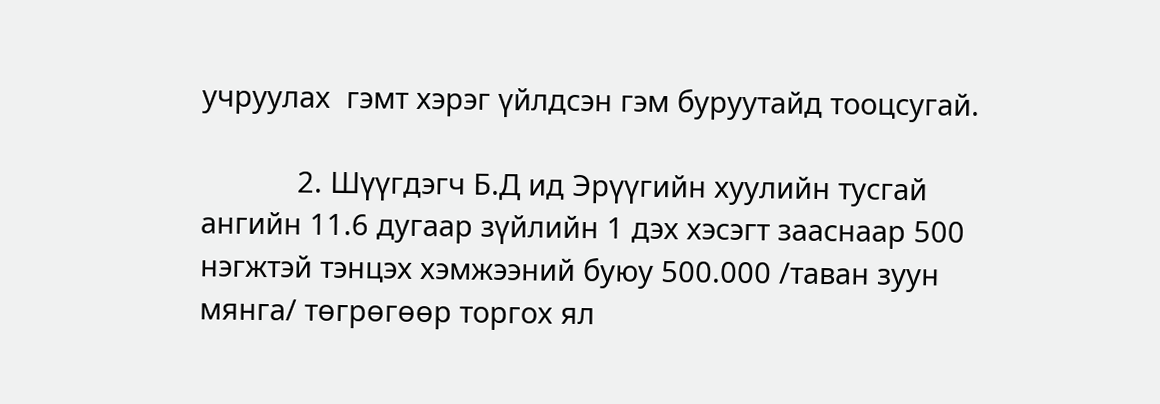учруулах  гэмт хэрэг үйлдсэн гэм буруутайд тооцсугай.

            2. Шүүгдэгч Б.Д ид Эрүүгийн хуулийн тусгай ангийн 11.6 дугаар зүйлийн 1 дэх хэсэгт зааснаар 500 нэгжтэй тэнцэх хэмжээний буюу 500.000 /таван зуун мянга/ төгрөгөөр торгох ял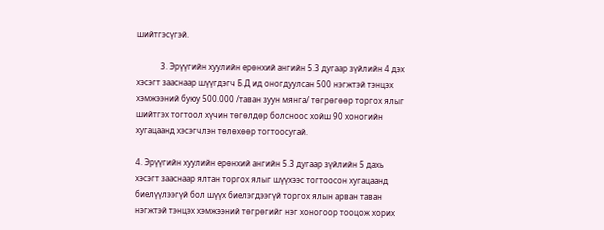шийтгэсүгэй.

            3. Эрүүгийн хуулийн ерөнхий ангийн 5.3 дугаар зүйлийн 4 дэх хэсэгт зааснаар шүүгдэгч Б.Д ид оногдуулсан 500 нэгжтэй тэнцэх хэмжээний буюу 500.000 /таван зуун мянга/ төгрөгөөр торгох ялыг шийтгэх тогтоол хүчин төгөлдөр болсноос хойш 90 хоногийн хугацаанд хэсэгчлэн төлөхөөр тогтоосугай.

4. Эрүүгийн хуулийн ерөнхий ангийн 5.3 дугаар зүйлийн 5 дахь хэсэгт зааснаар ялтан торгох ялыг шүүхээс тогтоосон хугацаанд биелүүлээгүй бол шүүх биелэгдээгүй торгох ялын арван таван нэгжтэй тэнцэх хэмжээний төгрөгийг нэг хоногоор тооцож хорих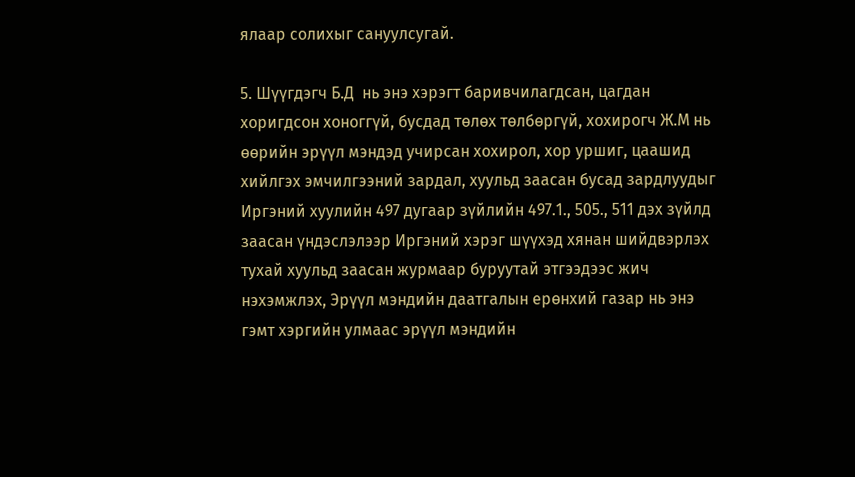ялаар солихыг сануулсугай.

5. Шүүгдэгч Б.Д  нь энэ хэрэгт баривчилагдсан, цагдан хоригдсон хоноггүй, бусдад төлөх төлбөргүй, хохирогч Ж.М нь өөрийн эрүүл мэндэд учирсан хохирол, хор уршиг, цаашид хийлгэх эмчилгээний зардал, хуульд заасан бусад зардлуудыг Иргэний хуулийн 497 дугаар зүйлийн 497.1., 505., 511 дэх зүйлд заасан үндэслэлээр Иргэний хэрэг шүүхэд хянан шийдвэрлэх тухай хуульд заасан журмаар буруутай этгээдээс жич нэхэмжлэх, Эрүүл мэндийн даатгалын ерөнхий газар нь энэ гэмт хэргийн улмаас эрүүл мэндийн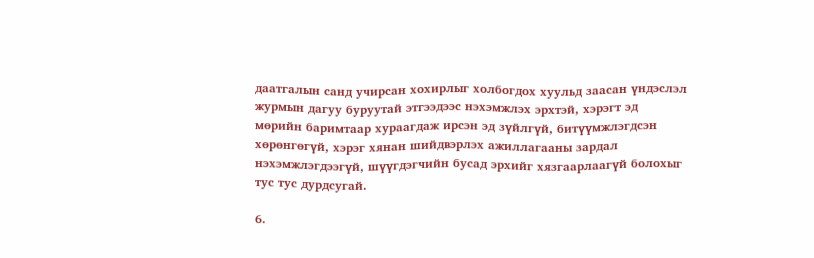даатгалын санд учирсан хохирлыг холбогдох хуульд заасан үндэслэл журмын дагуу буруутай этгээдээс нэхэмжлэх эрхтэй, хэрэгт эд мөрийн баримтаар хураагдаж ирсэн эд зүйлгүй, битүүмжлэгдсэн хөрөнгөгүй, хэрэг хянан шийдвэрлэх ажиллагааны зардал нэхэмжлэгдээгүй, шүүгдэгчийн бусад эрхийг хязгаарлаагүй болохыг тус тус дурдсугай.

6.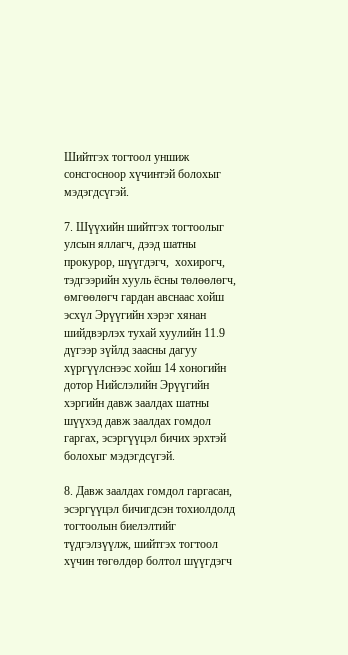Шийтгэх тогтоол уншиж сонсгосноор хүчинтэй болохыг мэдэгдсүгэй.

7. Шүүхийн шийтгэх тогтоолыг улсын яллагч, дээд шатны прокурор, шүүгдэгч,  хохирогч, тэдгээрийн хууль ёсны төлөөлөгч, өмгөөлөгч гардан авснаас хойш эсхүл Эрүүгийн хэрэг хянан шийдвэрлэх тухай хуулийн 11.9 дүгээр зүйлд заасны дагуу хүргүүлснээс хойш 14 хоногийн дотор Нийслэлийн Эрүүгийн хэргийн давж заалдах шатны шүүхэд давж заалдах гомдол гаргах, эсэргүүцэл бичих эрхтэй болохыг мэдэгдсүгэй.

8. Давж заалдах гомдол гаргасан, эсэргүүцэл бичигдсэн тохиолдолд тогтоолын биелэлтийг түдгэлзүүлж, шийтгэх тогтоол хүчин төгөлдөр болтол шүүгдэгч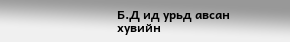Б.Д ид урьд авсан хувийн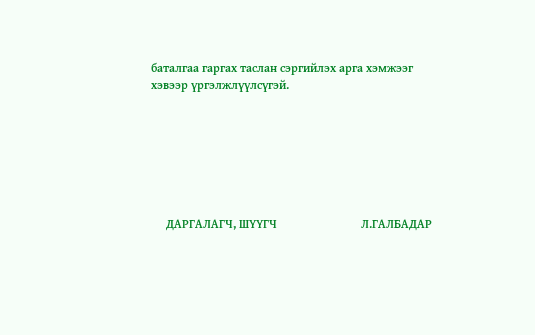баталгаа гаргах таслан сэргийлэх арга хэмжээг хэвээр үргэлжлүүлсүгэй.







     ДАРГАЛАГЧ, ШҮҮГЧ                            Л.ГАЛБАДАР